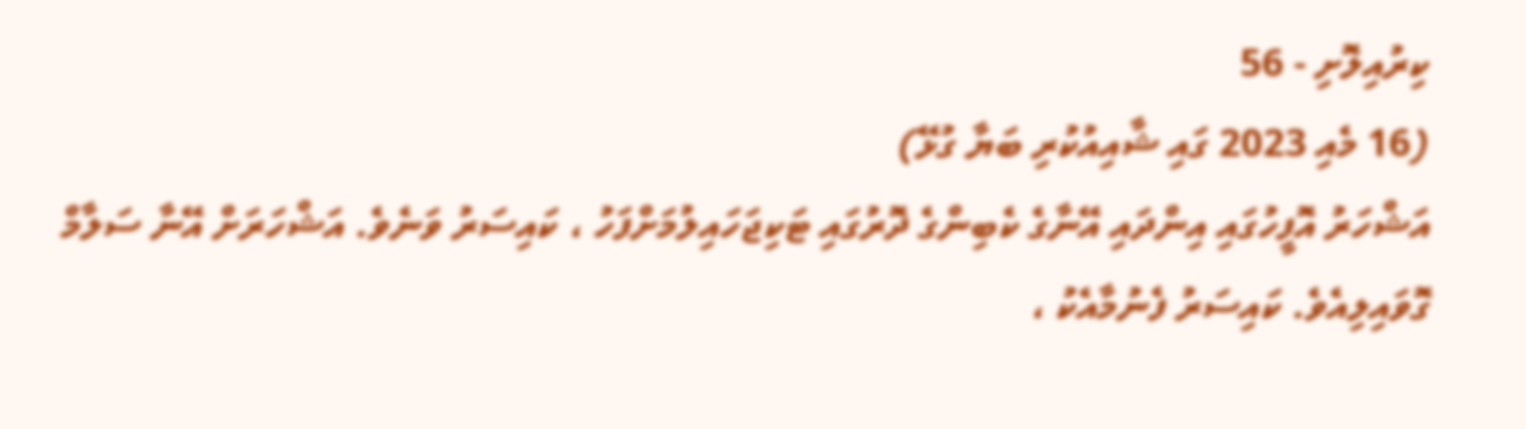ކިރުއިލޮށި - 56
(16 މެއި 2023 ގައި ޝާއިއުކުރި ބަޔާ ގުޅޭ)
އަޝްހަރު އޮފީހުގައި އިންދައި އޭނާގެ ކެބިންގެ ދޮރުގައި ޓަކިޖަހައިލުމަށްފަހު ، ކައިސަރު ވަނެވެ. އަޝްހަރަށް އޭނާ ސަލާމް ގޮވައިލިއެވެ. ކައިސަރު ފެނުމާއެކު ،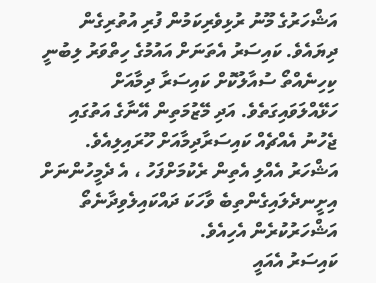އަޝްހަރުގެ މޫނު ރުޅިވެރިކަމުން ފުރި އުތުރިގެން ދިޔައެވެ. ކައިސަރު އެތަނަށް އައުމުގެ ހިތްވަރު ލިބުނީ ކިހިނެއްތޯ ސުއާލުކޮށް ކައިސަރާ ދިމާއަށް ހަޅޭއްލަވައިގަތެވެ. އަދި މޭޒުމަތިން އޭނާގެ އަތުގައި ޖެހުނު އެއްޗެއް ކައިސަރާދިމާއަށް ހޫރައިލިއެވެ. އަޝްހަރު އެއްލި އެތިން ރެކުމަށްފަހު ، އެ ދެމީހުންނަށް އިށީނދެލައިގެންތިބެ ވާހަކަ ދައްކައިލެވިދާނެތޯ އަޝްހަރުކުރެން އެހިއެވެ.
ކައިސަރު އެއައީ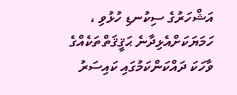އަޝްހަރުގެ ސިކުނޑި ހުޅުވި ، ހަމަޔަކަށްއެޅިދާނެ ޙަޤީޤަތްތަކެއްގެ ވާހަކަ ދައްކަންކަމުގައި ކައިސަރު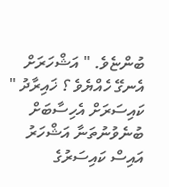ބުންޏެވެ. " އަޝްހަރަށް އެނގޭ ހެއްޔެވެ ؟ ޚައިރާދު " ކައިސަރަށް އެހިސާބަށް ބުނެވުނުތަނާ އަޝްހަރު އައިސް ކައިސަރުގެ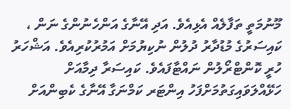މޫނުމަތީ ތަފާލެއް އެޅިއެވެ. އަދި އޭނާގެ އަންހެނުންގެ ނަން ، ކައިސަރުގެ މުޑުދާރު ދުލުން ނުކިޔުމަށް އަމުރުކުރިއެވެ. އަޝްހަރު ހުރީ ކޮންޓްރޯލުން ނައްޓާފައެވެ. ކައިސަރާ ދިމާއަށް ހަޅޭއްލަވައިގަތުމަށްފަހު އިންޓަރ ކަމްނަގާ އޭނާގެ ކެބިންއަށް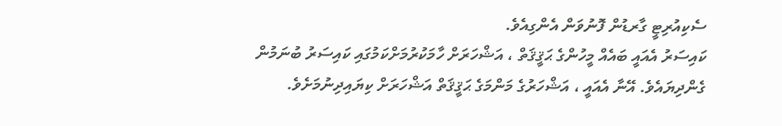ސެކިއުރިޓީ ގާރޑުން ފޮނުވަން އެންގިއެވެ.
ކައިސަރު އެއައީ ބައެއް މީހުންގެ ޙަޤީޤަތް ، އަޝްހަރަށް ހާމަކުރުމަށްކަމުގައި ކައިސަރު ބުނަމުން ގެންދިޔައެވެ. އޭނާ އެއައީ ، އަޝްހަރުގެ މަންމަގެ ޙަޤީޤަތް އަޝްހަރަށް ކިޔައިދިނުމަށެވެ.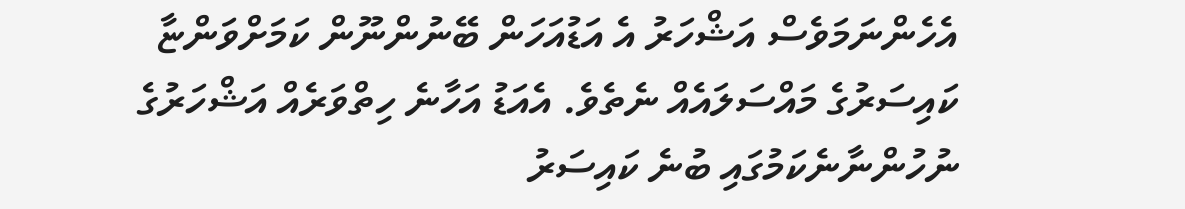އެހެންނަމަވެސް އަޝްހަރު އެ އަޑުއަހަން ބޭނުންނޫން ކަމަށްވަންޏާ ކައިސަރުގެ މައްސަލައެއް ނެތެވެ. އެއަޑު އަހާނެ ހިތްވަރެއް އަޝްހަރުގެ ނުހުންނާނެކަމުގައި ބުނެ ކައިސަރު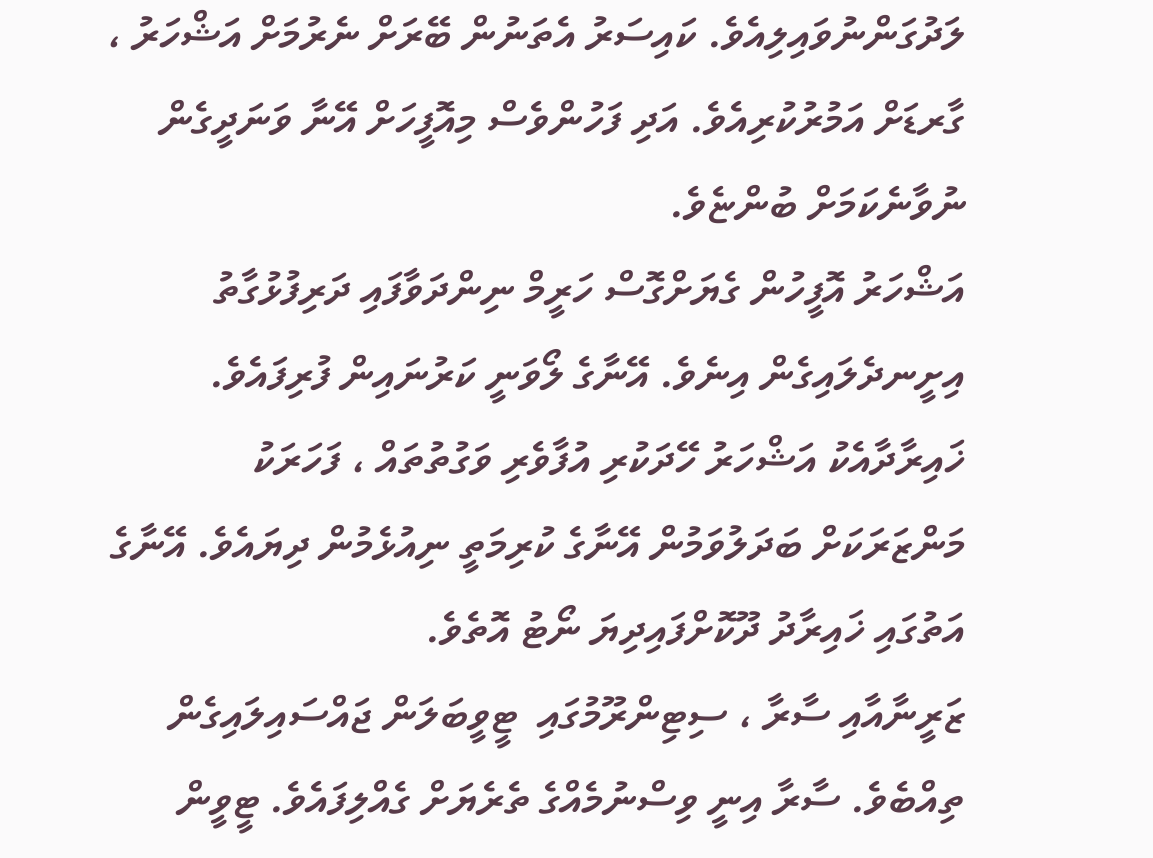ލަދުގަންނުވައިލިއެވެ. ކައިސަރު އެތަނުން ބޭރަށް ނެރުމަށް އަޝްހަރު ، ގާރޑަށް އަމުރުކުރިއެވެ. އަދި ފަހުންވެސް މިއޮފީހަށް އޭނާ ވަނަދީގެން ނުވާނެކަމަށް ބުންޏެވެ.
އަޝްހަރު އޮފީހުން ގެޔަށްގޮސް ހަރީމް ނިންދަވާފައި ދަރިފުޅުގާތު އިށީނދެލައިގެން އިނެވެ. އޭނާގެ ލޯވަނީ ކަރުނައިން ފުރިފައެވެ. ޚައިރާދާއެކު އަޝްހަރު ހޭދަކުރި އުފާވެރި ވަގުތުތައް ، ފަހަރަކު މަންޒަރަކަށް ބަދަލުވަމުން އޭނާގެ ކުރިމަތީ ނިއުޅެމުން ދިޔައެވެ. އޭނާގެ އަތުގައި ޚައިރާދު ދޫކޮށްފައިދިޔަ ނޯޓު އޮތެވެ.
ޒަރީނާއާއި ސާރާ ، ސިޓިންރޫމުގައި  ޓީވީބަލަން ޖައްސައިލައިގެން ތިއްބެވެ. ސާރާ އިނީ ވިސްނުމެއްގެ ތެރެޔަށް ގެއްލިފައެވެ. ޓީވީން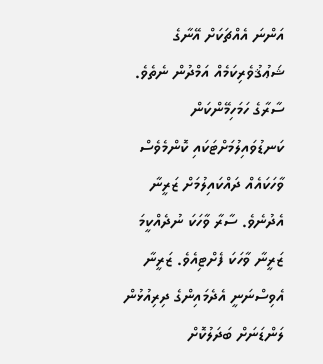އަންނަ އެއްޗަކަށް އޭނާގެ ޝަޢުޤުވެރިކަމެއް އަމްދުން ނެތެވެ. ސާރާގެ ހަމަހިމޭންކަން ކަނޑުވައިލުމަށްޓަކައި ކޮންމެވެސް ވާހަކައެއް ދައްކައިލުމަށް ޒަރީނާ އެދުނެވެ. ސާރާ ވާހަކަ ނުދެއްކީމަ ޒަރީނާ ވާހަކަ ފެށްޓިއެވެ. ޒަރީނާ އެވިސްނަނީ އެދެމައިންގެ ދިރިއުޅުން ލަންޑަނަށް ބަދަލުކޮށް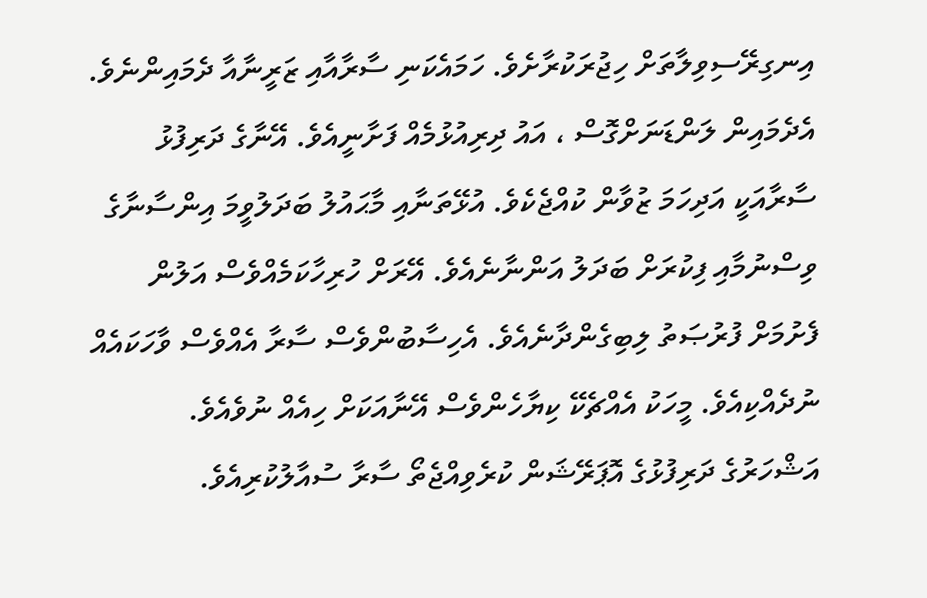އިނގިރޭސިވިލާތަށް ހިޖުރަކުރާށެވެ. ހަމައެކަނި ސާރާއާއި ޒަރީނާއާ ދެމައިންނެވެ. އެދެމައިން ލަންޑަނަށްގޮސް ، އައު ދިރިއުޅުމެއް ފަށާނީއެވެ. އޭނާގެ ދަރިފުޅު ސާރާއަކީ އަދިހަމަ ޒުވާން ކުއްޖެކެވެ. އުޅޭތަނާއި މާޙައުލު ބަދަލުވީމަ އިންސާނާގެ ވިސްނުމާއި ފިކުރަށް ބަދަލު އަންނާނެއެވެ. އޭރަށް ހުރިހާކަމެއްވެސް އަލުން ފެށުމަށް ފުރުޞަތު ލިބިގެންދާނެއެވެ. އެހިސާބުންވެސް ސާރާ އެއްވެސް ވާހަކައެއް ނުދެއްކިއެވެ. މީހަކު އެއްޗެކޭ ކިޔާހެންވެސް އޭނާއަކަށް ހިއެއް ނުވެއެވެ.
އަޝްހަރުގެ ދަރިފުޅުގެ އޮޕަރޭޝަން ކުރެވިއްޖެތޯ ސާރާ ސުއާލުކުރިއެވެ.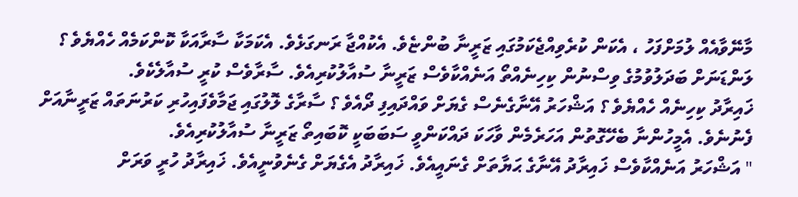މާނޭވާއެއް ލުމަށްފަހު ، އެކަން ކުރެވިއްޖެކަމުގައި ޒަރީނާ ބުންޏެވެ. އެކުއްޖާ ރަނގަޅެވެ. އެކަމަކާ ސާރާއަކާ ކޮންކަމެއް ހެއްޔެވެ ؟ ލަންޑަނަށް ބަދަލުވުމުގެ ވިސްނުން ކިހިނެއްތޯ އަނެއްކާވެސް ޒަރީނާ ސުއާލުކުރިއެވެ. ސާރާވެސް ކުރީ ސުއާލެކެވެ.
ޚައިރާދު ކިހިނެއް ހެއްޔެވެ ؟ އަޝްހަރު އޭނާގެނެސް ގެޔަށް ވައްދައިފި ދޯއެވެ ؟ ސާރާގެ ލޮލުގައި ޖަމާވެފައިހުރި ކަރުނަތައް ޒަރީނާއަށް ފެނުނެވެ. އެމީހުންނާ ބެހޭގޮތުން އަހަރެމެން ވާހަކަ ދައްކަންވީ ސަބަބަކީ ކޮބައިތޯ ޒަރީނާ ސުއާލުކުރިއެވެ.
" އަޝްހަރު އަނެއްކާވެސް ޚައިރާދު އޭނާގެ ޙަޔާތަށް ގެނައީއެވެ. ޚައިރާދު އެގެޔަށް ގެނެވުނީއެވެ. ޚައިރާދު ހުރީ ވަރަށް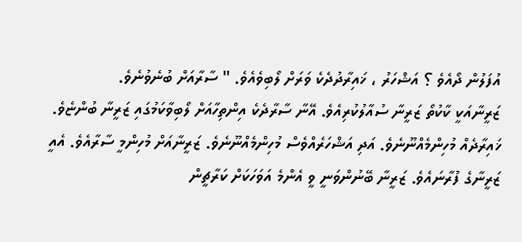އުފަލުން ދޯއެވެ ؟ އަޝްހަރު ، ޚައިރާދުދެކެ ވަރަށް ލޯބިވެއެވެ. " ސާރާއަށް ބުނެވުނެވެ.
ޒަރީނާއަކީ ކާކުތޯ ޒަރީނާ ސުއާލުކުރިއެވެ. އޭނާ ސާރާދެކެ އިންތިހާއަށް ލޯބިވާކަމުގައި ޒަރީނާ ބުންޏެވެ. ޚައިރާދެއް މުހިންމެއްނޫނެވެ. އަދި އަޝްހަރެއްވެސް މުހިންމެއްނޫނެވެ. ޒަރީނާއަށް މުހިންމީ ސާރާއެވެ. އެއީ ޒަރީނާގެ ފުރާނައެވެ. ޒަރީނާ ބޭނުންވަނީ ވީ އެންމެ އަވަހަކަށް ކަރާޗީން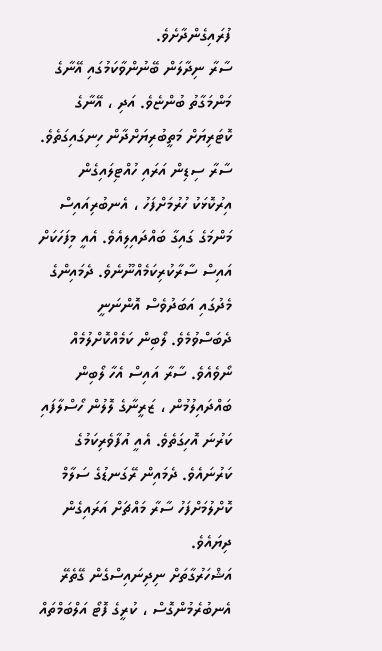ފުރައިގެންދާށެވެ.
ސާރާ ނިދާލަން ބޭނުންވާކަމުގައި އޭނާގެ މަންމަގާތު ބުންޏެވެ. އަދި ، އޭނާގެ ކޮޓަރިޔަށް މަތީބުރިޔަށްދާން ހިނގައިގަތެވެ. ސާރާ ސިޑިން އަރައި ހުއްޓިލައިގެން އިރުކޮޅަކު ހުރުމަށްފަހު ، އެނބުރިއައިސް މަންމަގެ ގައިގާ ބައްދައިލިއެވެ. އެއީ މިފަހަކަށް އައިސް ސާރާކުރިކަމެއްނޫނެވެ. ދެމައިންގެ މެދުގައި އަބަދުވެސް އޮންނަނީ ދެބަސްވުމެވެ. ލޯބިން ކަމެއްކޮށްލުމެއް ނޯވެއެވެ. ސާރާ އައިސް އެހާ ލޯބިން ބައްދައިލުމުން ، ޒަރީނާގެ ލޮލުން ހޯސްލާފައި ކަރުނަ އޮހިގަތެވެ. އެއީ އުފާވެރިކަމުގެ ކަރުނައެވެ. ދެމައިން ރޭގަނޑުގެ ސަލާމް ކޮށްލުމަށްފަހު ސާރާ މައްޗަށް އަރައިގެން ދިޔައެވެ.
އަޝްހަރުގާތަށް ނިދިނައިސްގެން ގޭތެރޭ އެނބުރެމުންގޮސް ، ކުރީގެ ފޮޓޯ އަލްބަމްތައް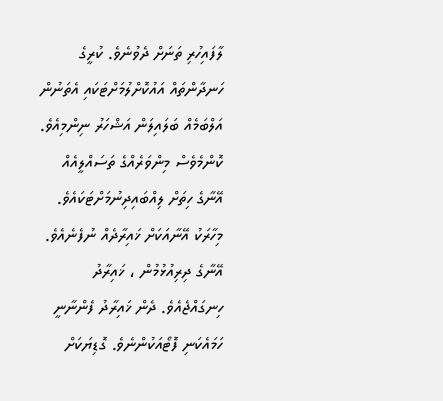ލާފައިހުރި ތަނަށް ދެވުނެވެ. ކުރީގެ ހަނދާންތައް އައުކޮށްލުމަށްޓަކައި އެތަނުން އަލްބަމެއް ބަލައިލަން އަޝްހަރު ނިންމިއެވެ. ކޮންމެވެސް މިންވަރެއްގެ ތަސައްލީއެއް އޭނާގެ ހިތަށް ލިއްބައިދިނުމަށްޓަކައެވެ. މިހާރަކު އޭނާއަކަށް ޚައިރާދެއް ނުފެނެއެވެ. އޭނާގެ ދިރިއުޅުމުން ، ޚައިރާދު ހިނގައްޖެއެވެ. ދެން ޚައިރާދު ފެންނާނީ ހަމައެކަނި ފޮޓޯއަކުންނެވެ. ގޮޑިޔަކަށް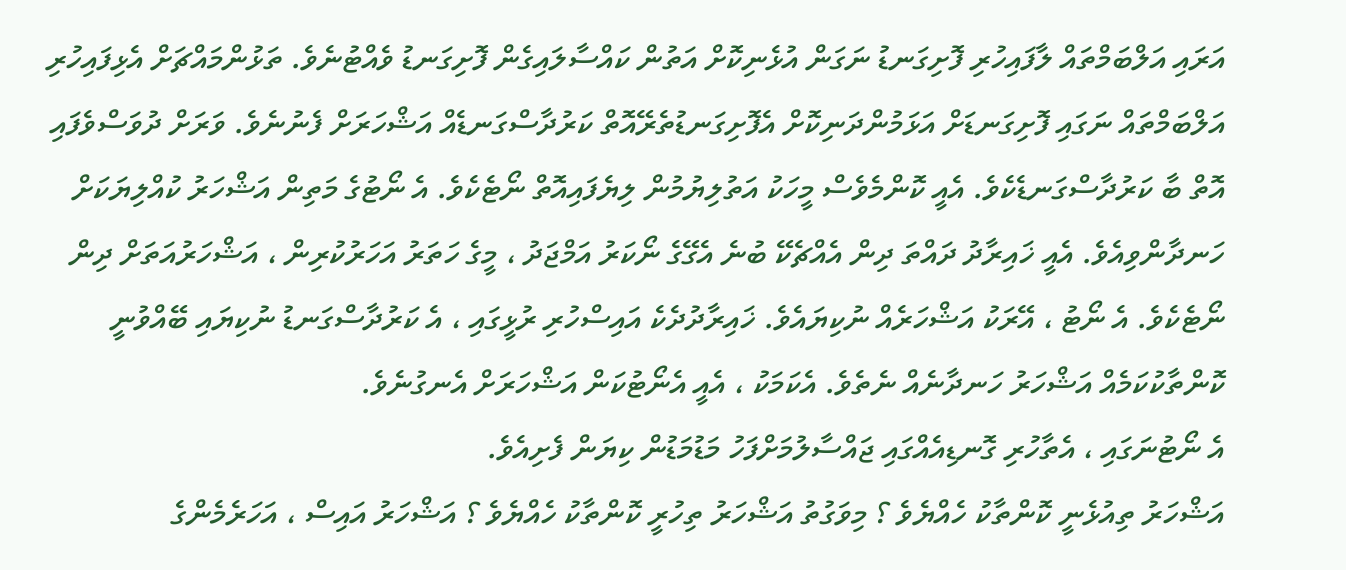އަރައި އަލްބަމްތައް ލާފައިހުރި ފޮށިގަނޑު ނަގަން އުޅެނިކޮށް އަތުން ކައްސާލައިގެން ފޮށިގަނޑު ވެއްޓުނެވެ. ތަޅުންމައްޗަށް އެޅިފައިހުރި އަލްބަމްތައް ނަގައި ފޮށިގަނޑަށް އަޅަމުންދަނިކޮށް އެފޮށިގަނޑުތެރޭއޮތް ކަރުދާސްގަނޑެއް އަޝްހަރަށް ފެނުނެވެ. ވަރަށް ދުވަސްވެފައި އޮތް ބާ ކަރުދާސްގަނޑެކެވެ. އެއީ ކޮންމެވެސް މީހަކު އަތުލިޔުމުން ލިޔެފައިއޮތް ނޯޓެކެވެ. އެ ނޯޓުގެ މަތިން އަޝްހަރު ކުއްލިޔަކަށް ހަނދާންވިއެވެ. އެއީ ޚައިރާދު ދައްތަ ދިން އެއްޗެކޭ ބުނެ އެގޭގެ ނޯކަރު އަމްޖަދު ، މީގެ ހަތަރު އަހަރުކުރިން ، އަޝްހަރުއަތަށް ދިން ނޯޓެކެވެ. އެ ނޯޓު ، އޭރަކު އަޝްހަރެއް ނުކިޔައެވެ. ޚައިރާދުދެކެ އައިސްހުރި ރުޅީގައި ، އެ ކަރުދާސްގަނޑު ނުކިޔައި ބޭއްވުނީ ކޮންތާކުކަމެއް އަޝްހަރު ހަނދާނެއް ނެތެވެ. އެކަމަކު ، އެއީ އެނޯޓުކަން އަޝްހަރަށް އެނގުނެވެ.
އެ ނޯޓުނަގައި ، އެތާހުރި ގޮނޑިއެއްގައި ޖައްސާލުމަށްފަހު މަޑުމަޑުން ކިޔަން ފެށިއެވެ.
އަޝްހަރު ތިއުޅެނީ ކޮންތާކު ހެއްޔެވެ ؟ މިވަގުތު އަޝްހަރު ތިހުރީ ކޮންތާކު ހެއްޔެވެ ؟ އަޝްހަރު އައިސް ، އަހަރެމެންގެ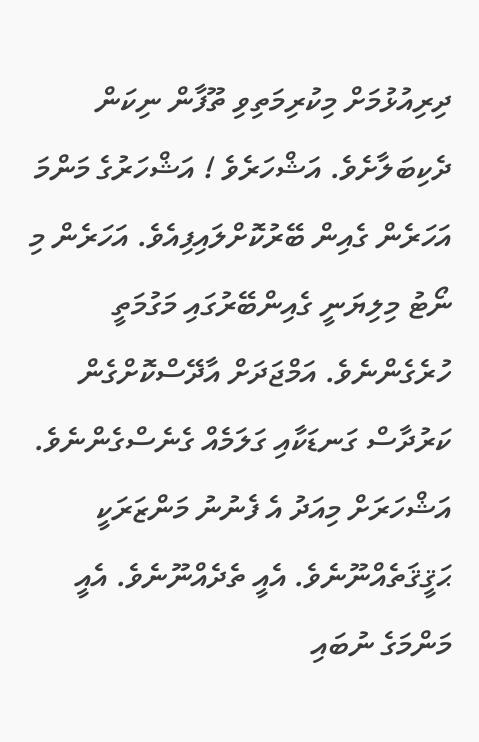ދިރިއުޅުމަށް މިކުރިމަތިވި ތޫފާން ނިކަން ދެކިބަލާށެވެ. އަޝްހަރެވެ ! އަޝްހަރުގެ މަންމަ އަހަރެން ގެއިން ބޭރުކޮށްލައިފިއެވެ. އަހަރެން މި ނޯޓު މިލިޔަނީ ގެއިންބޭރުގައި މަގުމަތީ ހުރެގެންނެވެ. އަމްޖަދަށް އާދޭސްކޮށްގެން ކަރުދާސް ގަނޑަކާއި ގަލަމެއް ގެނެސްގެންނެވެ. އަޝްހަރަށް މިއަދު އެ ފެނުނު މަންޒަރަކީ ޙަޤީޤަތެއްނޫނެވެ. އެއީ ތެދެއްނޫނެވެ. އެއީ މަންމަގެ ނުބައި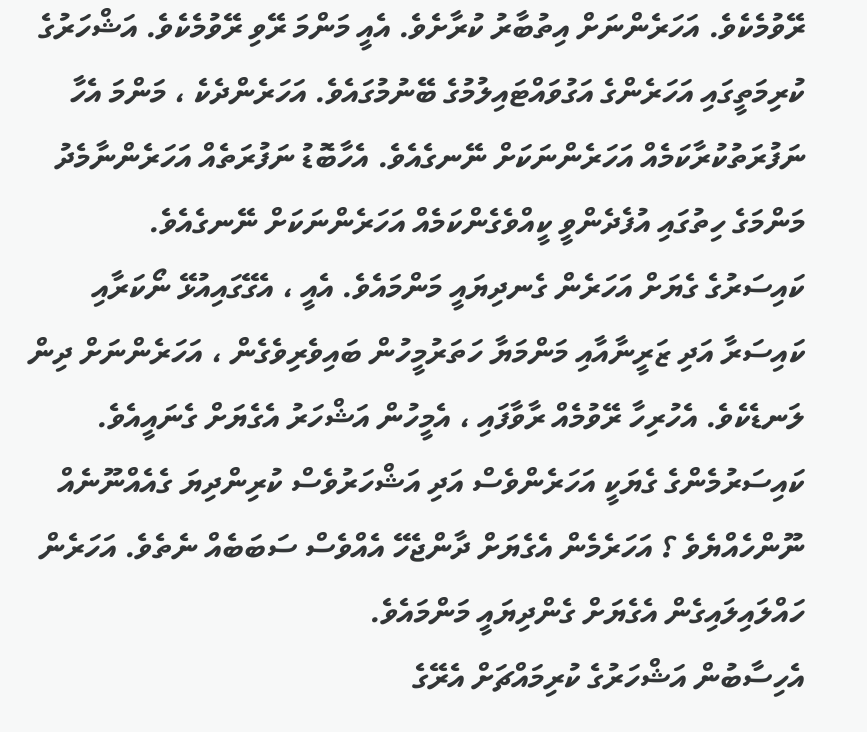ރޭވުމެކެވެ. އަހަރެންނަށް އިތުބާރު ކުރާށެވެ. އެއީ މަންމަ ރޭވި ރޭވުމެކެވެ. އަޝްހަރުގެ ކުރިމަތީގައި އަހަރެންގެ އަގުވައްޓައިލުމުގެ ބޭނުމުގައެވެ. އަހަރެންދެކެ ، މަންމަ އެހާ ނަފުރަތުކުރާކަމެއް އަހަރެންނަކަށް ނޭނގެއެވެ. އެހާބޮޑު ނަފުރަތެއް އަހަރެންނާމެދު މަންމަގެ ހިތުގައި އުފެދެންވީ ކީއްވެގެންކަމެއް އަހަރެންނަކަށް ނޭނގެއެވެ.
ކައިސަރުގެ ގެޔަށް އަހަރެން ގެނދިޔައީ މަންމައެވެ. އެއީ ، އެގޭގައިއުޅޭ ނޯކަރާއި ކައިސަރާ އަދި ޒަރީނާއާއި މަންމަޔާ ހަތަރުމީހުން ބައިވެރިވެގެން ، އަހަރެންނަށް ދިން ލަނޑެކެވެ. އެހުރިހާ ރޭވުމެއް ރާވާފައި ، އެމީހުން އަޝްހަރު އެގެޔަށް ގެނައީއެވެ. ކައިސަރުމެންގެ ގެޔަކީ އަހަރެންވެސް އަދި އަޝްހަރުވެސް ކުރިންދިޔަ ގެއެއްނޫނެއް ނޫންހެއްޔެވެ ؟ އަހަރެމެން އެގެޔަށް ދާންޖެހޭ އެއްވެސް ސަބަބެއް ނެތެވެ. އަހަރެން ހައްލައިލައިގެން އެގެޔަށް ގެންދިޔައީ މަންމައެވެ.
އެހިސާބުން އަޝްހަރުގެ ކުރިމައްޗަށް އެރޭގެ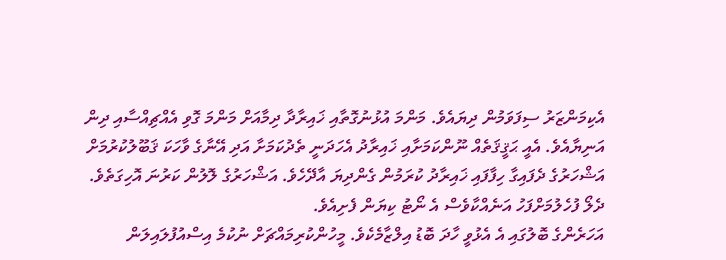އެކިމަންޒަރު ސިފަވަމުން ދިޔައެވެ. މަންމަ އުޅުނުގޮތާއި ޚައިރާދާ ދިމާއަށް މަންމަ ގޮވި އެއްޗިއްސާއި ދިން އަނިޔާއެވެ. އެއީ ޙަޤީޤަތެއް ނޫންކަމަށާއި ޚައިރާދު އެހަދަނީ ތެދުކަމަށާ އަދި އޭނާގެ ވާހަކަ ޤަބޫލުކުރުމަށް އަޝްހަރުގެ ދެފައިގާ ހިފާފައި ޚައިރާދު ކުރަމުން ގެންދިޔަ އާދޭހެވެ. އަޝްހަރުގެ ލޮލުން ކަރުނަ އޮހިގަތެވެ. ދެލޯ ފުހެލުމަށްފަހު އަނެއްކާވެސް އެ ނޯޓު ކިޔަން ފެށިއެވެ.
އަހަރެންގެ ބޮލުގައި އެ އެޅުވީ ހާދަ ބޮޑު އިލްޒާމެކެވެ. މީހުންކުރިމައްޗަށް ނުކުމެ އިސްއުފުލައިލަން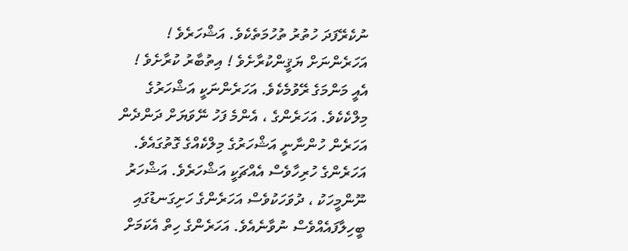ނުކެރޭފަދަ ހުތުރު ތުހުމަތެކެވެ. އަޝްހަރެވެ ! އަހަރެންނަށް ޔަޤީންކުރާށެވެ ! އިތުބާރު ކުރާށެވެ ! އެއީ މަންމަގެ ރޭވުމެކެވެ. އަހަރެންނަކީ އަޝްހަރުގެ މިލްކެކެވެ. އަހަރެންގެ ، އެންމެ ފަހު ނޭވަޔަށް ދަންދެން އަހަރެން ހުންނާނީ އަޝްހަރުގެ މިލްކެއްގެ ގޮތުގައެވެ. އަހަރެންގެ ހުރިހާވެސް އެއްޗަކީ އަޝްހަރެވެ. އަޝްހަރު ނޫންމީހަކު ، ދުވަހަކުވެސް އަހަރެންގެ ހަށިގަނޑުގައި ބީހިލާފައެއްވެސް ނުވާނެއެވެ. އަހަރެންގެ ހިތް އެކަމަށް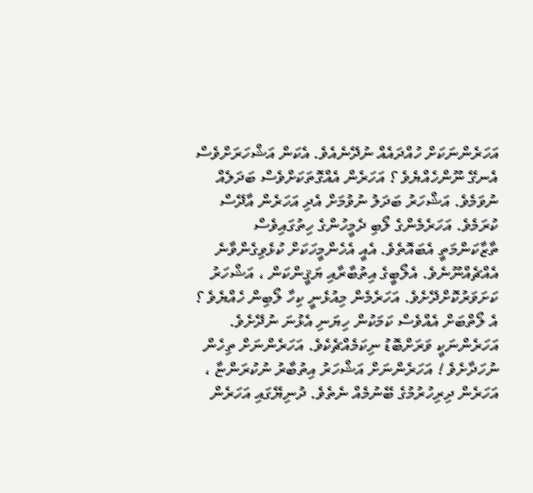އަހަރެންނަކަށް ހުއްދައެއް ނުދޭނެއެވެ. އެކަން އަޝްހަރަށްވެސް އެނގޭ ނޫންހެއްޔެވެ ؟ އަހަރެން އެއްގޮތަކަށްވެސް ބަދަލެއް ނުވަމެވެ. އަޝްހަރު ބަދަލު ނުވުމަށް އެދި އަހަރެން އާދޭސް ކުރަމެވެ. އަހަރެމެންގެ ލޯބި ދެމީހުންގެ ހިތުގައިވެސް ތާޒާކަންމަތީ އެބައޮތެވެ. އެއީ އެހެންމީހަކަށް ކުޅެވިގެންވާނެ އެއްޗެއްނޫނެވެ. އެލޯބީގެ އިތުބާރާއި ޔަޤީންކަން ، އަޝްހަރު ކަށަވަރުކޮށްދޭށެވެ. އަހަރެމެން މިއުޅެނީ ކިހާ ލޯބިން ހެއްޔެވެ ؟ އެ ލޯތްބަށް އެއްވެސް ކަމަކުން ހިޔަނި އެޅުނަ ނުދޭށެވެ. އަހަރެންނަކީ ވަރަށްބޮޑު ނިކަމެއްޗެކެވެ. އަހަރެންނަށް ތިހެން ނުހަދާށެވެ ! އަހަރެންނަށް އަޝްހަރު އިތުބާރު ނުކުރަންޏާ ، އަހަރެން ދިރިހުރުމުގެ ބޭނުމެއް ނެތެވެ. ދުނިޔޭގައި އަހަރެން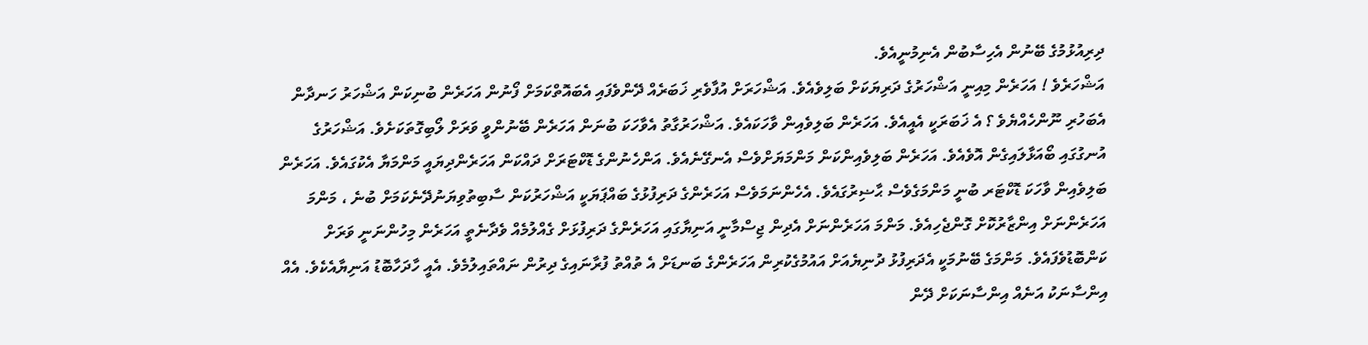ދިރިއުޅުމުގެ ބޭނުން އެހިސާބުން އެނިމުނީއެވެ.
އަޝްހަރެވެ ! އަހަރެން މިއިނީ އަޝްހަރުގެ ދަރިޔަކަށް ބަލިވެއެވެ. އަޝްހަރަށް އުފާވެރި ޚަބަރެއް ދޭންވެފައި އެބައޮތްކަމަށް ފޯނުން އަހަރެން ބުނިކަން އަޝްހަރު ހަނދާން އެބަހުރި ނޫންހެއްޔެވެ ؟ އެ ޚަބަރަކީ އެއީއެވެ. އަހަރެން ބަލިވެއިން ވާހަކައެވެ. އަޝްހަރުގާތު އެވާހަކަ ބުނަން އަހަރެން ބޭނުންވީ ވަރަށް ލޯބިގޮތަކަށެވެ. އަޝްހަރުގެ އުނގުގައި ބޯއަޅާލައިގެން އޮވެއެވެ. އަހަރެން ބަލިވެއިންކަން މަންމަޔަށްވެސް އެނގޭނެއެވެ. އަންހެނުންގެ ޑޮކްޓަރަށް ދައްކަން އަހަރެންދިޔައީ މަންމަޔާ އެކުގައެވެ. އަހަރެން ބަލިވެއިން ވާހަކަ ޑޮކްޓަރ ބުނީ މަންމަގެވެސް ޙާޟިރުގައެވެ. އެހެންނަމަވެސް އަހަރެންގެ ދަރިފުޅުގެ ބައްޕަޔަކީ އަޝްހަރުކަން ސާބިތުވިޔަނުދޭނެކަމަށް ބުނެ ، މަންމަ އަހަރެންނަށް އިންޒާރުކޮށް ގޮންޖެހިއެވެ. މަންމަ އަހަރެންނަށް އެދިން ޖިސްމާނީ އަނިޔާގައި އަހަރެންގެ ދަރިފުޅަށް ގެއްލުމެއް ވެދާނެތީ އަހަރެން މިހުންނަނީ ވަރަށް ކަންބޮޑުވެފައެވެ. މަންމަގެ ބޭނުމަކީ އެދަރިފުޅު ދުނިޔެއަށް އައުމުގެކުރިން އަހަރެންގެ ބަނޑަށް އެ ތުއްތު ފުރާނައިގެ ދިރުން ނައްތައިލުމެވެ. އެއީ ހާދަހާބޮޑު އަނިޔާއެކެވެ. އެއް އިންސާނަކު އަނެއް އިންސާނަކަށް ދޭން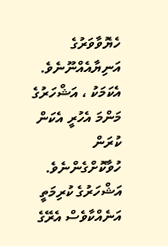ހެޔޮވާވަރުގެ އަނިޔާއެއްނޫނެވެ. އެކަމަކު ، އަޝްހަރުގެ މަންމަ އެހުރީ އެކަން ކުރަން ހުވާކޮށްގެންނެވެ.
އަޝްހަރުގެ ކުރިމަތީ އަނެއްކާވެސް އެރޭގެ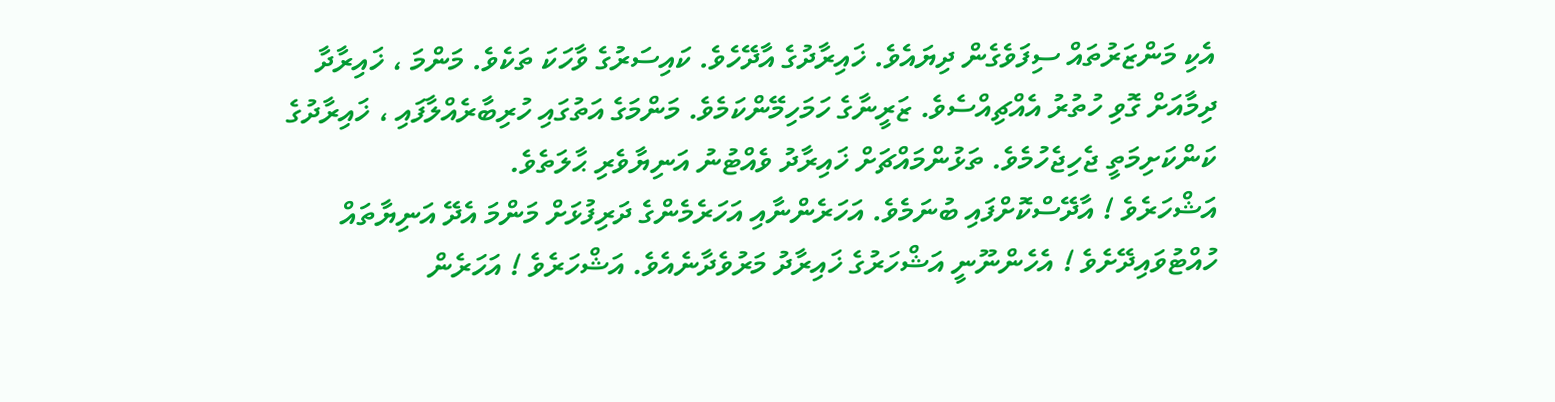އެކި މަންޒަރުތައް ސިފަވެގެން ދިޔައެވެ. ޚައިރާދުގެ އާދޭހެވެ. ކައިސަރުގެ ވާހަކަ ތަކެވެ. މަންމަ ، ޚައިރާދާ ދިމާއަށް ގޮވި ހުތުރު އެއްޗިއްސެވެ. ޒަރީނާގެ ހަމަހިމޭންކަމެވެ. މަންމަގެ އަތުގައި ހުރިބާރެއްލާފައި ، ޚައިރާދުގެ ކަންކަށިމަތީ ޖެހިޖެހުމެވެ. ތަޅުންމައްޗަށް ޚައިރާދު ވެއްޓުނު އަނިޔާވެރި ޙާލަތެވެ.
އަޝްހަރެވެ ! އާދޭސްކޮށްފައި ބުނަމެވެ. އަހަރެންނާއި އަހަރެމެންގެ ދަރިފުޅަށް މަންމަ އެދޭ އަނިޔާތައް ހުއްޓުވައިދޭށެވެ ! އެހެންނޫނީ އަޝްހަރުގެ ޚައިރާދު މަރުވެދާނެއެވެ. އަޝްހަރެވެ ! އަހަރެން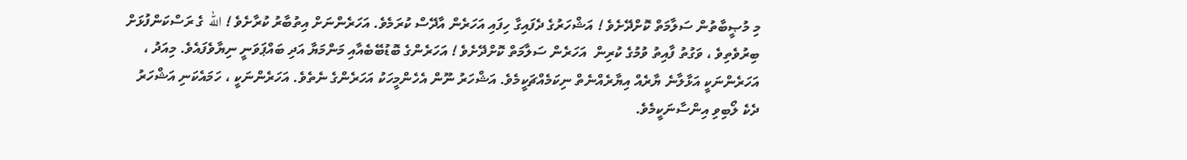މި މުޞީބާތުން ސަލާމަތް ކޮށްދޭށެވެ ! އަޝްހަރުގެ ދެފައިގާ ހިފައި އަހަރެން އާދޭސް ކުރަމެވެ. އަހަރެންނަށް އިތުބާރު ކުރާށެވެ ! الله ގެ ރަސްކަންފުޅަށް ބިރުވެތިވެ ، ވަގުތު ފާއިތު ވުމުގެ ކުރިން  އަހަރެން ސަލާމަތް ކޮށްދޭށެވެ ! އަހަރެންގެ ބޮޑުބޭބެއާއި މަންމަޔާ އަދި ބައްޕަވަނީ ނިޔާވެފައެވެ. މިއަދު ، އަހަރެންނަކީ އަޅާލާނެ ޔާރެއް އިޔާރެއްނެތް ނިކަމެއްޗަކީމެވެ. އަޝްހަރު ނޫން އެހެންމީހަކު އަހަރެންގެ ނެތެވެ. އަހަރެންނަކީ ، ހަމައެކަނި އަޝްހަރު ދެކެ ލޯބިވި އިންސާނަކީމެވެ.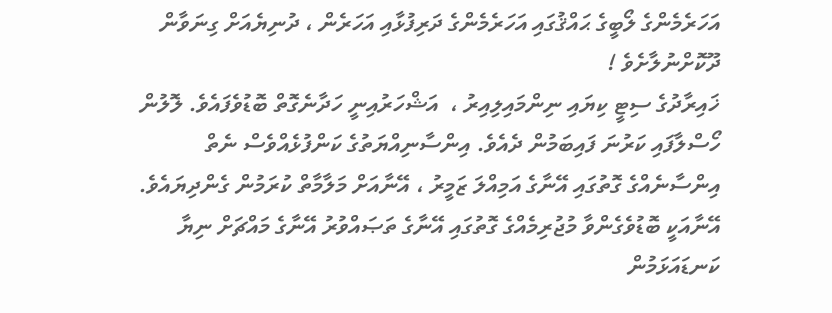އަހަރެމެންގެ ލޯބީގެ ޙައްޤުގައި އަހަރެމެންގެ ދަރިފުޅާއި އަހަރެން ، ދުނިޔެއަށް ގިނަވާން ދޫކޮށްނުލާށެވެ !
ޚައިރާދުގެ ސިޓީ ކިޔައި ނިންމައިލިއިރު ،  އަޝްހަރުއިނީ ހަދާނެގޮތް ބޮޑުވެފައެވެ. ލޮލުން ހޯސްލާފައި ކަރުނަ ފައިބަމުން ދެއެވެ. އިންސާނިއްޔަތުގެ ކަންފުޅެއްވެސް ނެތް އިންސާނެއްގެ ގޮތުގައި އޭނާގެ އަމިއްލަ ޒަމީރު ، އޭނާއަށް މަލާމާތް ކުރަމުން ގެންދިޔައެވެ. އޭނާއަކީ ބޮޑުވެގެންވާ މުޖުރިމެއްގެ ގޮތުގައި އޭނާގެ ތަޞައްވުރު އޭނާގެ މައްޗަށް ނިޔާ ކަނޑައަޅަމުން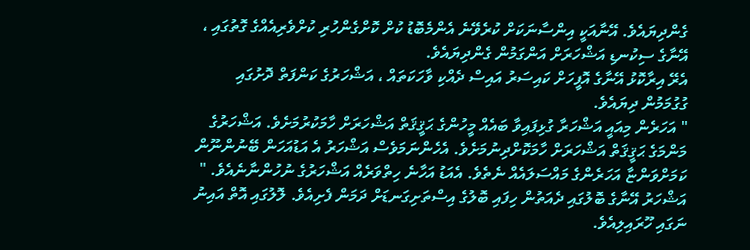ގެންދިޔައެވެ. އޭނާއަކީ އިންސާނަކަށް ކުރެވޭނެ އެންމެބޮޑު ކުށް ކޮށްގެންހުރި ކުށްވެރިއެއްގެ ގޮތުގައި ، އޭނާގެ ސިކުނޑި އަޝްހަރަށް އަންގަމުން ގެންދިޔައެވެ.
އެރޭ އިރާކޮޅު އޭނާގެ އޮފީހަށް ކައިސަރު އައިސް ދެއްކި ވާހަކަތައް ، އަޝްހަރުގެ ކަންފަތް ދޮށުގައި ގުގުމަމުން ދިޔައެވެ.
" އަހަރެން މިއައީ އަޝްހަރާ ގުޅިފައިވާ ބައެއް މީހުންގެ ޙަޤީޤަތް އަޝްހަރަށް ހާމަކުރުމަށެވެ. އަޝްހަރުގެ މަންމަގެ ޙަޤީޤަތް އަޝްހަރަށް ހާމަކޮށްދިނުމަށެވެ. އެހެންނަމަވެސް އަޝްހަރު އެ އަޑުއަހަން ބޭނުންނޫން ކަމަށްވަންޏާ އަހަރެންގެ މައްސަލައެއް ނެތެވެ. އެއަޑު އަހާނެ ހިތްވަރެއް އަޝްހަރުގެ ނުހުންނާނެއެވެ. "
އަޝްހަރު އޭނާގެ ބޮލުގައި ދެއަތުން ހިފައި ބޮލުގެ އިސްތަށިގަނޑަށް ދަމަން ފެށިއެވެ. ލޮލުގައި އޮތް އައިނު ނަގައި ހޫރައިލިއެވެ.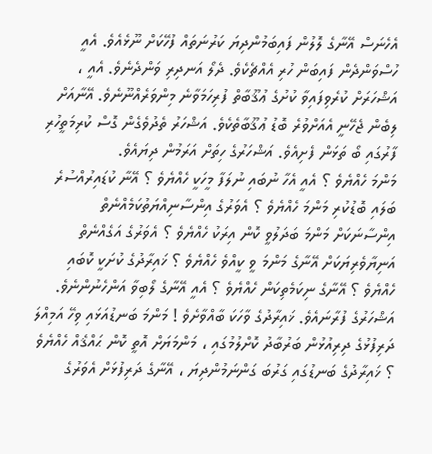އެހެނަސް އޭނާގެ ލޮލުން ފައިބަމުންދިޔަ ކަރުނަތައް ފުހޭކަށް ނޫޅެއެވެ. އެއީ ހުސްވަންދެން ފައިބަން ހުރި އެއްޗެކެވެ. ދެލޯ އަނދިރި ވަންދެނެވެ. އެއީ ،  އަޝްހަރަށް ކުރެވިފައިވާ ކުށުގެ ޢުޤޫބާތް ފުރިހަމަވާނެ މިންވަރެއްނޫނެވެ. އޭނާއަށް ލިބެން ޖެހޭނީ އެއަށްވުރެ ބޮޑު ޢުޤޫބާތެކެވެ. އަޝްހަރު ތެދުވެގެން ގޮސް ކުރިމަތީހުރި ފާރުގައި ބޯ ތަޅަން ފެށިއެވެ. އަޝްހަރުގެ ހިތަށް އަރަމުން ދިޔައެވެ.
މަންމަ ހެއްޔެވެ ؟ އެއީ އެހާ ނުބައި ނުލަފާ މީހަކީ ހެއްޔެވެ ؟ އޭނާ ކުޑައިރުއްސުރެ ބަލައި ބޮޑުކުރި މަންމަ ހެއްޔެވެ ؟ އެވަރުގެ އިންސާނިއްޔަތުކަމެއްނެތް އިންސާނަކަށް މަންމަ ބަދަލުވީ ކޮން އިރަކު ހެއްޔެވެ ؟ އެވަރުގެ އަގެއްނެތް އަނިޔާވެރިޔަކަށް އޭނާގެ މަންމަ ވީ ކީއްވެ ހެއްޔެވެ ؟ ޚައިރާދުގެ ކުށަކީ ކޮބައި ހެއްޔެވެ ؟ އޭނާގެ ނިކަމެތިކަން ހެއްޔެވެ ؟ އެއީ އޭނާގެ ލޯބިވާ އަންހެނުންނެވެ. އަޝްހަރުގެ ފުރާނައެވެ. ޚައިރާދުގެ ވާހަކަ ބާއްވާށެވެ ! މަންމަ ބަނޑުއަޅައި ވިހޭ އަމިއްލަ ދަރިފުޅުގެ ދިރިއުޅުން ބަރުބާދު ކޮށްލުމުގައި ، މަންމަޔަށް އޮތީ ކޮން ޙައްޤެއް ހެއްޔެވެ ؟ ޚައިރާދުގެ ބަނޑުގައި ގަރުބަ ގަންނަމުންދިޔަ ، އޭނާގެ ދަރިފުޅަށް އެވަރުގެ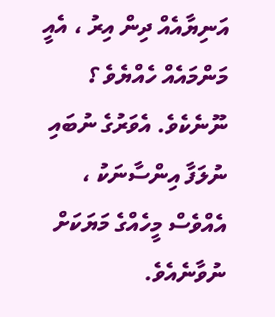އަނިޔާއެއް ދިން އިރު ، އެއީ މަންމައެއް ހެއްޔެވެ ؟ ނޫނެކެވެ. އެވަރުގެ ނުބައި ނުލަފާ އިންސާނަކު ، އެއްވެސް މީހެއްގެ މަޔަކަށް ނުވާނެއެވެ.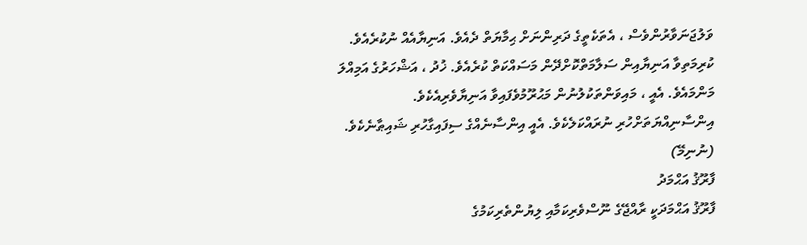ވަލުޖަނަވާރުންވެސް ، އެތަކެތީގެ ދަރިންނަށް ޙިމާޔަތް ދެއެވެ. އަނިޔާއެއް ނުކުރެއެވެ. ކުރިމަތިވާ އަނިޔާއިން ސަލާމަތްކޮށްދޭން މަސައްކަތް ކުރެއެވެ. ޚުދު ، އަޝްހަރުގެ އަމިއްލަ މަންމައެވެ. އެއީ ، މައިވަންތަކުލުނުން މަޙުރޫމުވެފައިވާ އަނިޔާވެރިއެކެވެ. އިންސާނިއްޔަތަށްހުރި ނުރައްކަލެކެވެ. އެއީ އިންސާނެއްގެ ސިފައިގާހުރި ޝައިޠާނެކެވެ.
(ނުނިމޭ)
ފާރޫޤު އަޙްމަދު
ފާރޫޤު އަޙްމަދަކީ ރާއްޖޭގެ ނޫސްވެރިކަމާއި ލިޔުންތެރިކަމުގެ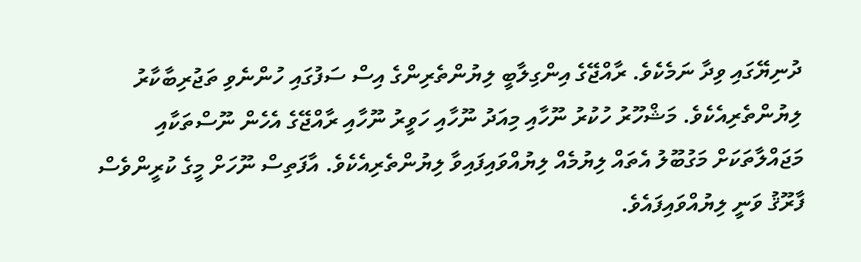ދުނިޔޭގައި ވިދާ ނަމެކެވެ. ރާއްޖޭގެ އިންގިލާބީ ލިޔުންތެރިންގެ އިސް ސަފުގައި ހުންނެވި ތަޖުރިބާކާރު ލިޔުންތެރިއެކެވެ. މަޝްހޫރު ހުކުރު ނޫހާއި މިއަދު ނޫހާއި ހަވީރު ނޫހާއި ރާއްޖޭގެ އެހެން ނޫސްތަކާއި މަޖައްލާތަކަށް މަގުބޫލު އެތައް ލިޔުމެއް ލިޔުއްވައިފައިވާ ލިޔުންތެރިއެކެވެ. އާފަތިސް ނޫހަށް މީގެ ކުރީންވެސް ފާރޫޤު ވަނީ ލިޔުއްވައިފައެވެ.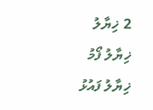2 ޚިޔާލު
ޚިޔާލު ފޯމު
ޚިޔާލު ފައުޅު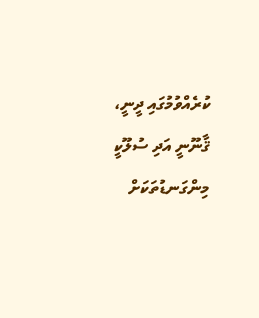ކުރެއްވުމުގައި ދީނީ، ޤާނޫނީ އަދި ސުލޫކީ މިންގަނޑުތަކަށް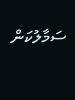ސަމާލުކަން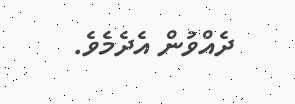ދެއްވުން އެދެމެވެ.